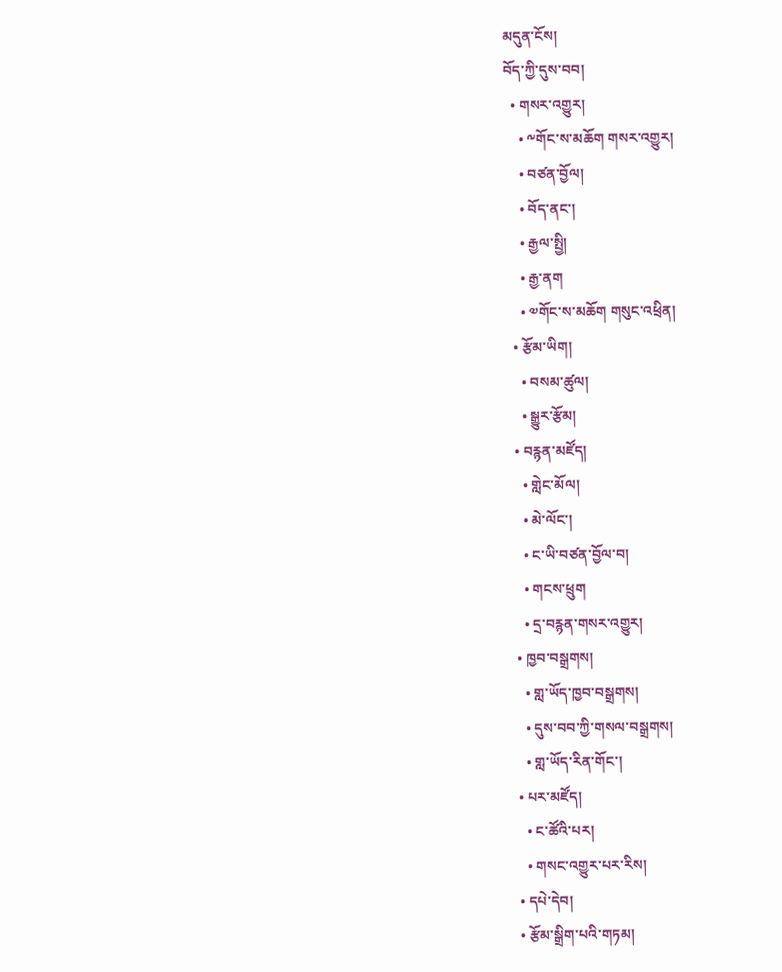མདུན་ངོས།
བོད་ཀྱི་དུས་བབ།
  • གསར་འགྱུར།
    • ༸གོང་ས་མཆོག གསར་འགྱུར།
    • བཙན་བྱོལ།
    • བོད་ནང་།
    • རྒྱལ་སྤྱི།
    • རྒྱ་ནག
    • ༧གོང་ས་མཆོག གསུང་འཕྲིན།
  • རྩོམ་ཡིག།
    • བསམ་ཚུལ།
    • སྒྱུར་རྩོམ།
  • བརྙན་མཛོད།
    • གླེང་མོལ།
    • མེ་ལོང་།
    • ང་ཡི་བཙན་བྱོལ་བ།
    • གངས་ཕྲུག
    • དྲ་བརྙན་གསར་འགྱུར།
  • ཁྱབ་བསྒྲགས།
    • གླ་ཡོད་ཁྱབ་བསྒྲགས།
    • དུས་བབ་ཀྱི་གསལ་བསྒྲགས།
    • གླ་ཡོད་རིན་གོང་།
  • པར་མཛོད།
    • ང་ཚོའི་པར།
    • གསང་འགྱུར་པར་རིས།
  • དཔེ་དེབ།
  • རྩོམ་སྒྲིག་པའི་གཏམ།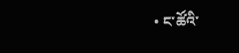• ང་ཚོའི་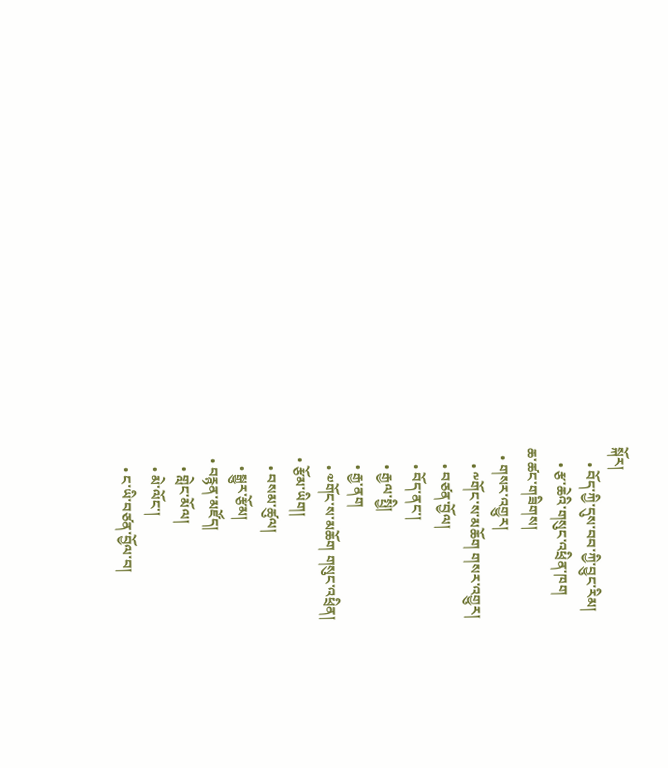སྐོར།
    • བོད་ཀྱི་དུས་བབ་ཀྱི་བྱུང་རིམ།
    • རྩ་ཆེའི་གསུང་འཕྲིན་ཁག
ཆ་ཚང་གཟིགས།
  • གསར་འགྱུར།
    • ༸གོང་ས་མཆོག གསར་འགྱུར།
    • བཙན་བྱོལ།
    • བོད་ནང་།
    • རྒྱལ་སྤྱི།
    • རྒྱ་ནག
    • ༧གོང་ས་མཆོག གསུང་འཕྲིན།
  • རྩོམ་ཡིག།
    • བསམ་ཚུལ།
    • སྒྱུར་རྩོམ།
  • བརྙན་མཛོད།
    • གླེང་མོལ།
    • མེ་ལོང་།
    • ང་ཡི་བཙན་བྱོལ་བ།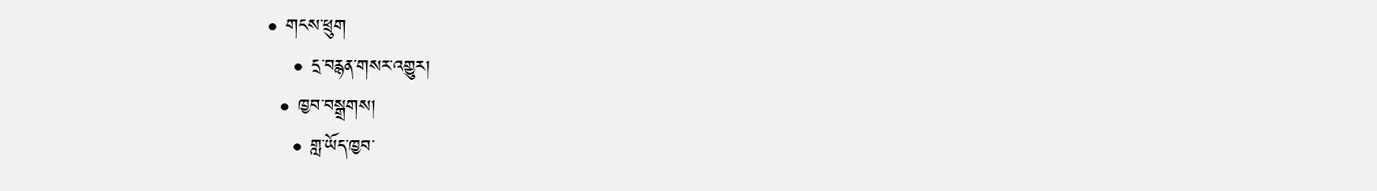• གངས་ཕྲུག
    • དྲ་བརྙན་གསར་འགྱུར།
  • ཁྱབ་བསྒྲགས།
    • གླ་ཡོད་ཁྱབ་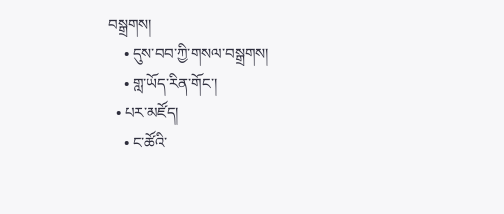བསྒྲགས།
    • དུས་བབ་ཀྱི་གསལ་བསྒྲགས།
    • གླ་ཡོད་རིན་གོང་།
  • པར་མཛོད།
    • ང་ཚོའི་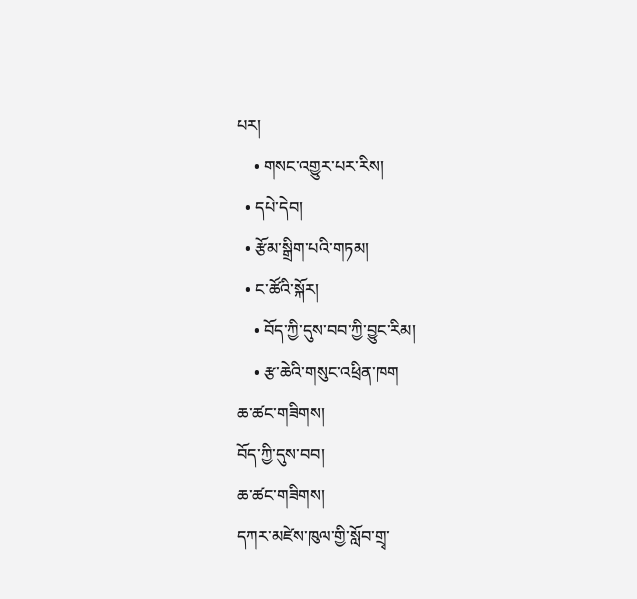པར།
    • གསང་འགྱུར་པར་རིས།
  • དཔེ་དེབ།
  • རྩོམ་སྒྲིག་པའི་གཏམ།
  • ང་ཚོའི་སྐོར།
    • བོད་ཀྱི་དུས་བབ་ཀྱི་བྱུང་རིམ།
    • རྩ་ཆེའི་གསུང་འཕྲིན་ཁག
ཆ་ཚང་གཟིགས།
བོད་ཀྱི་དུས་བབ།
ཆ་ཚང་གཟིགས།
དཀར་མཛེས་ཁུལ་གྱི་སློབ་གྲྭ་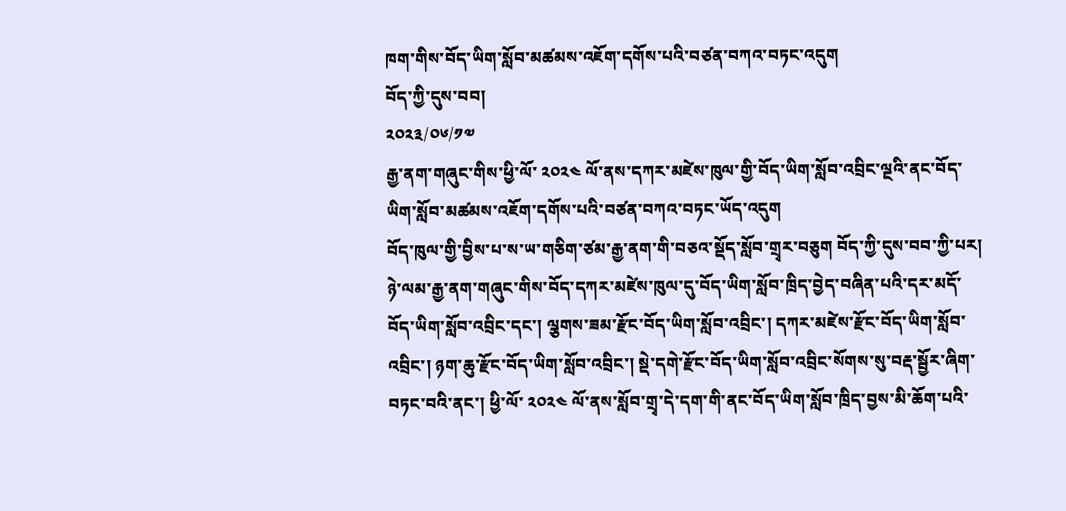ཁག་གིས་བོད་ཡིག་སློབ་མཚམས་འཇོག་དགོས་པའི་བཙན་བཀའ་བཏང་འདུག
བོད་ཀྱི་དུས་བབ།
༢༠༢༣/༠༦/༡༧
རྒྱ་ནག་གཞུང་གིས་ཕྱི་ལོ་ ༢༠༢༤ ལོ་ནས་དཀར་མཛེས་ཁུལ་གྱི་བོད་ཡིག་སློབ་འབྲིང་ལྔའི་ནང་བོད་ཡིག་སློབ་མཚམས་འཇོག་དགོས་པའི་བཙན་བཀའ་བཏང་ཡོད་འདུག
བོད་ཁུལ་གྱི་བྱིས་པ་ས་ཡ་གཅིག་ཙམ་རྒྱ་ནག་གི་བཅའ་སྡོད་སློབ་གྲྭར་བཅུག བོད་ཀྱི་དུས་བབ་ཀྱི་པར།
ཉེ་ལམ་རྒྱ་ནག་གཞུང་གིས་བོད་དཀར་མཛེས་ཁུལ་དུ་བོད་ཡིག་སློབ་ཁྲིད་བྱེད་བཞིན་པའི་དར་མདོ་བོད་ཡིག་སློབ་འབྲིང་དང་། ལྕགས་ཟམ་རྫོང་བོད་ཡིག་སློབ་འབྲིང་། དཀར་མཛེས་རྫོང་བོད་ཡིག་སློབ་འབྲིང་། ཉག་ཆུ་རྫོང་བོད་ཡིག་སློབ་འབྲིང་། སྡེ་དགེ་རྫོང་བོད་ཡིག་སློབ་འབྲིང་སོགས་སུ་བརྡ་སྦྱོར་ཞིག་བཏང་བའི་ནང་། ཕྱི་ལོ་ ༢༠༢༤ ལོ་ནས་སློབ་གྲྭ་དེ་དག་གི་ནང་བོད་ཡིག་སློབ་ཁྲིད་བྱས་མི་ཆོག་པའི་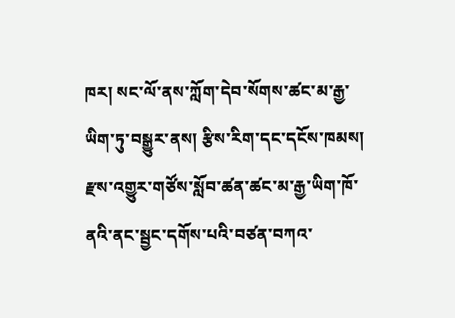ཁར། སང་ལོ་ནས་ཀློག་དེབ་སོགས་ཚང་མ་རྒྱ་ཡིག་ཏུ་བསྒྱུར་ནས། རྩིས་རིག་དང་དངོས་ཁམས། རྫས་འགྱུར་གཙོས་སློབ་ཚན་ཚང་མ་རྒྱ་ཡིག་ཁོ་ནའི་ནང་སྦྱང་དགོས་པའི་བཙན་བཀའ་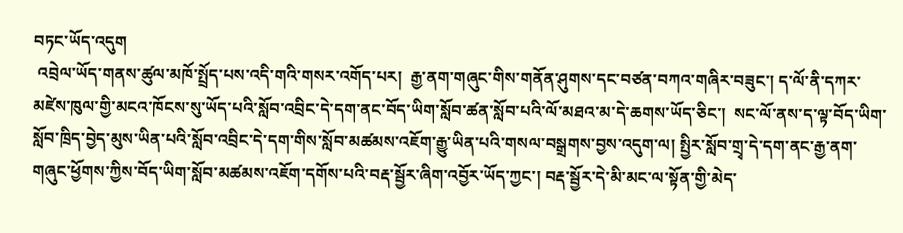བཏང་ཡོད་འདུག
 འབྲེལ་ཡོད་གནས་ཚུལ་མཁོ་སྤྲོད་པས་འདི་གའི་གསར་འགོད་པར།  རྒྱ་ནག་གཞུང་གིས་གནོན་ཤུགས་དང་བཙན་བཀའ་གཞིར་བཟུང་། ད་ལོ་ནི་དཀར་མཛེས་ཁུལ་གྱི་མངའ་ཁོངས་སུ་ཡོད་པའི་སློབ་འབྲིང་དེ་དག་ནང་བོད་ཡིག་སློབ་ཚན་སློབ་པའི་ལོ་མཐའ་མ་དེ་ཆགས་ཡོད་ཅིང་།  སང་ལོ་ནས་ད་ལྟ་བོད་ཡིག་སློབ་ཁྲིད་བྱེད་མུས་ཡིན་པའི་སློབ་འབྲིང་དེ་དག་གིས་སློབ་མཚམས་འཇོག་རྒྱུ་ཡིན་པའི་གསལ་བསྒྲགས་བྱས་འདུག་ལ། སྤྱིར་སློབ་གྲྭ་དེ་དག་ནང་རྒྱ་ནག་གཞུང་ཕྱོགས་ཀྱིས་བོད་ཡིག་སློབ་མཚམས་འཇོག་དགོས་པའི་བརྡ་སྦྱོར་ཞིག་འབྱོར་ཡོད་ཀྱང་། བརྡ་སྦྱོར་དེ་མི་མང་ལ་སྟོན་གྱི་མེད་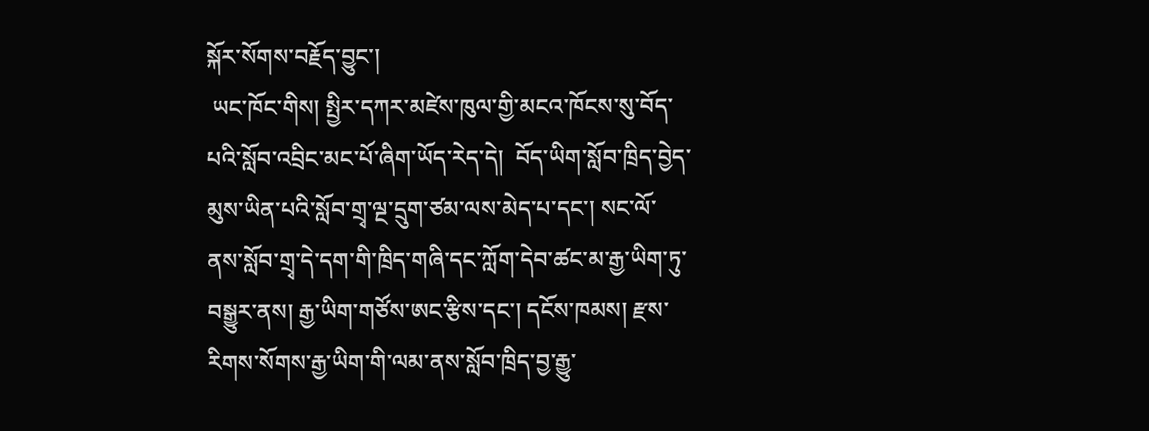སྐོར་སོགས་བརྗོད་བྱུང་།
 ཡང་ཁོང་གིས། སྤྱིར་དཀར་མཛེས་ཁུལ་གྱི་མངའ་ཁོངས་སུ་བོད་པའི་སློབ་འབྲིང་མང་པོ་ཞིག་ཡོད་རེད་དེ།  བོད་ཡིག་སློབ་ཁྲིད་བྱེད་མུས་ཡིན་པའི་སློབ་གྲྭ་ལྔ་དྲུག་ཙམ་ལས་མེད་པ་དང་། སང་ལོ་ནས་སློབ་གྲྭ་དེ་དག་གི་ཁྲིད་གཞི་དང་ཀློག་དེབ་ཚང་མ་རྒྱ་ཡིག་ཏུ་བསྒྱུར་ནས། རྒྱ་ཡིག་གཙོས་ཨང་རྩིས་དང་། དངོས་ཁམས། རྫས་རིགས་སོགས་རྒྱ་ཡིག་གི་ལམ་ནས་སློབ་ཁྲིད་བྱ་རྒྱུ་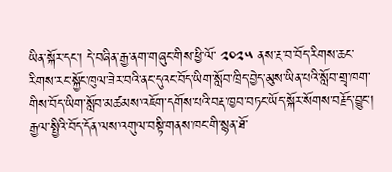ཡིན་སྐོར་དང་། དེ་བཞིན་རྒྱ་ནག་གཞུང་གིས་ཕྱི་ལོ་ ༢༠༢༥ ནས་རྔ་བ་བོད་རིགས་ཆང་རིགས་རང་སྐྱོང་ཁུལ་ཟེར་བའི་ནང་དུའང་བོད་ཡིག་སློབ་ཁྲིད་བྱེད་མུས་ཡིན་པའི་སློབ་གྲྭ་ཁག་གིས་བོད་ཡིག་སློབ་མཚམས་འཇོག་དགོས་པའི་བརྡ་ཁྱབ་བཏང་ཡོད་སྐོར་སོགས་བརྗོད་བྱུང་།
རྒྱལ་སྤྱིའི་བོད་དོན་ལས་འགུལ་བསྟི་གནས་ཁང་གི་སྙན་ཐོ་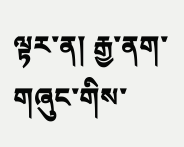ལྟར་ན། རྒྱ་ནག་གཞུང་གིས་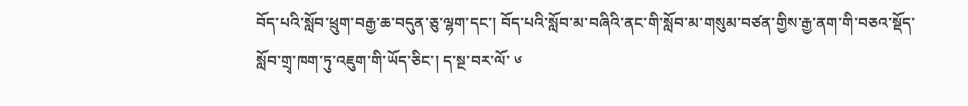བོད་པའི་སློབ་ཕྲུག་བརྒྱ་ཆ་བདུན་ཅུ་ལྷག་དང་། བོད་པའི་སློབ་མ་བཞིའི་ནང་གི་སློབ་མ་གསུམ་བཙན་གྱིས་རྒྱ་ནག་གི་བཅའ་སྡོད་སློབ་གྲྭ་ཁག་ཏུ་འཇུག་གི་ཡོད་ཅིང་། ད་སྔ་བར་ལོ་ ༦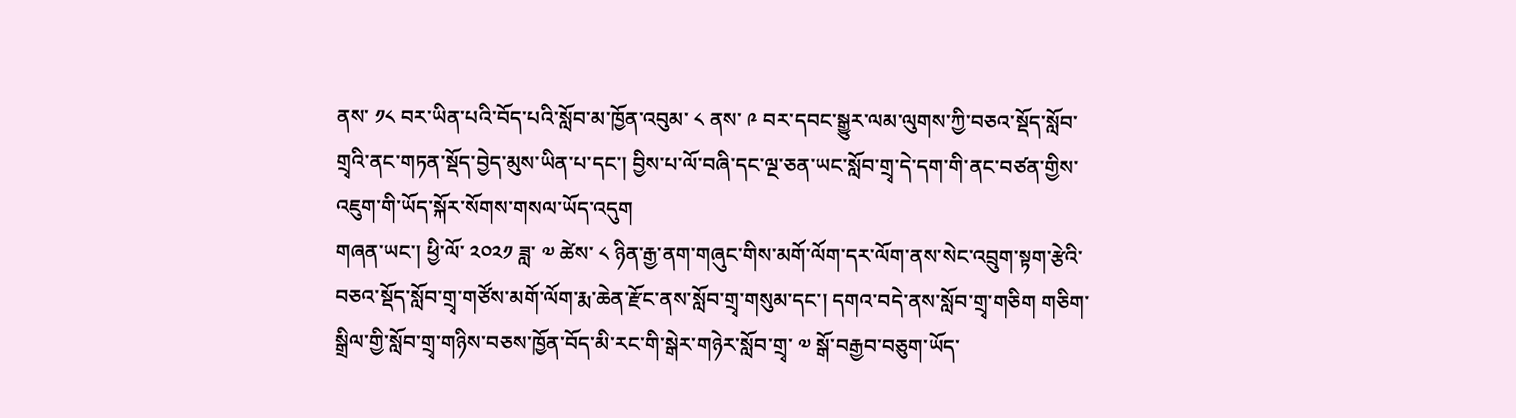ནས་ ༡༨ བར་ཡིན་པའི་བོད་པའི་སློབ་མ་ཁྱོན་འབུམ་ ༨ ནས་ ༩ བར་དབང་སྒྱུར་ལམ་ལུགས་ཀྱི་བཅའ་སྡོད་སློབ་གྲྭའི་ནང་གཏན་སྡོད་བྱེད་མུས་ཡིན་པ་དང་། བྱིས་པ་ལོ་བཞི་དང་ལྔ་ཅན་ཡང་སློབ་གྲྭ་དེ་དག་གི་ནང་བཙན་གྱིས་འཇུག་གི་ཡོད་སྐོར་སོགས་གསལ་ཡོད་འདུག
གཞན་ཡང་། ཕྱི་ལོ་ ༢༠༢༡ ཟླ་ ༧ ཚེས་ ༨ ཉིན་རྒྱ་ནག་གཞུང་གིས་མགོ་ལོག་དར་ལོག་ནས་སེང་འབྲུག་སྟག་རྩེའི་བཅའ་སྡོད་སློབ་གྲྭ་གཙོས་མགོ་ལོག་རྨ་ཆེན་རྫོང་ནས་སློབ་གྲྭ་གསུམ་དང་། དགའ་བདེ་ནས་སློབ་གྲྭ་གཅིག གཅིག་སྒྲིལ་གྱི་སློབ་གྲྭ་གཉིས་བཅས་ཁྱོན་བོད་མི་རང་གི་སྒེར་གཉེར་སློབ་གྲྭ་ ༧ སྒོ་བརྒྱབ་བཅུག་ཡོད་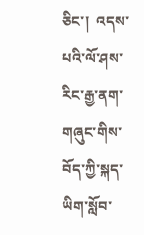ཅིང་།  འདས་པའི་ལོ་ཤས་རིང་རྒྱ་ནག་གཞུང་གིས་བོད་ཀྱི་སྐད་ཡིག་སློབ་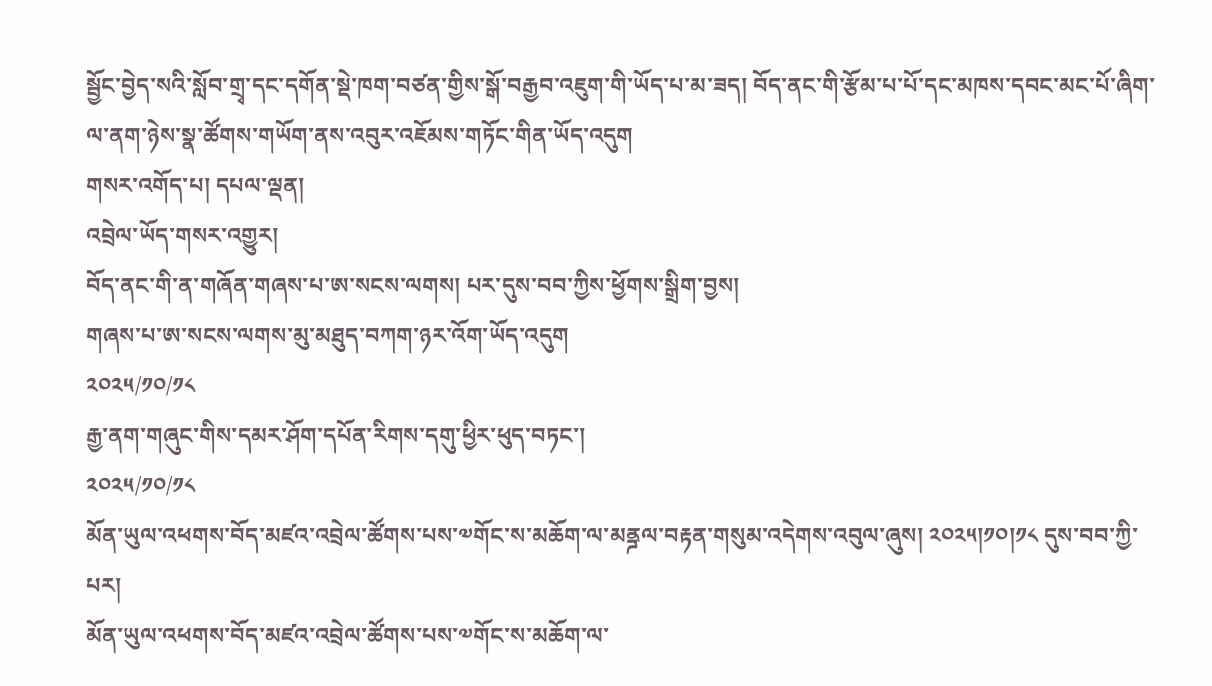སྦྱོང་བྱེད་སའི་སློབ་གྲྭ་དང་དགོན་སྡེ་ཁག་བཙན་གྱིས་སྒོ་བརྒྱབ་འཇུག་གི་ཡོད་པ་མ་ཟད། བོད་ནང་གི་རྩོམ་པ་པོ་དང་མཁས་དབང་མང་པོ་ཞིག་ལ་ནག་ཉེས་སྣ་ཚོགས་གཡོག་ནས་འབུར་འཇོམས་གཏོང་གིན་ཡོད་འདུག
གསར་འགོད་པ། དཔལ་ལྡན།
འབྲེལ་ཡོད་གསར་འགྱུར།
བོད་ནང་གི་ན་གཞོན་གཞས་པ་ཨ་སངས་ལགས། པར་དུས་བབ་ཀྱིས་ཕྱོགས་སྒྲིག་བྱས།
གཞས་པ་ཨ་སངས་ལགས་མུ་མཐུད་བཀག་ཉར་འོག་ཡོད་འདུག
༢༠༢༥/༡༠/༡༨
རྒྱ་ནག་གཞུང་གིས་དམར་ཤོག་དཔོན་རིགས་དགུ་ཕྱིར་ཕུད་བཏང་།
༢༠༢༥/༡༠/༡༨
མོན་ཡུལ་འཕགས་བོད་མཛའ་འབྲེལ་ཚོགས་པས་༧གོང་ས་མཆོག་ལ་མནྜལ་བརྟན་གསུམ་འདེགས་འབུལ་ཞུས། ༢༠༢༥།༡༠།༡༨ དུས་བབ་ཀྱི་པར།
མོན་ཡུལ་འཕགས་བོད་མཛའ་འབྲེལ་ཚོགས་པས་༧གོང་ས་མཆོག་ལ་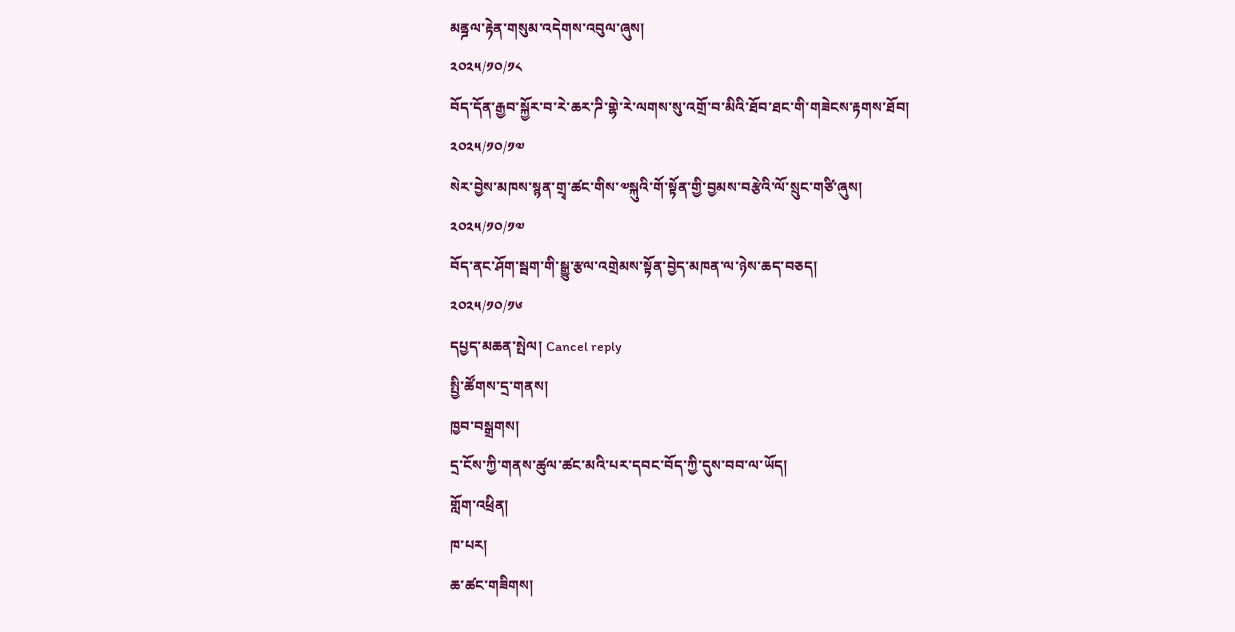མནྜལ་རྟེན་གསུམ་འདེགས་འབུལ་ཞུས།
༢༠༢༥/༡༠/༡༨
བོད་དོན་རྒྱབ་སྐྱོར་བ་རེ་ཆར་ཌི་གྷེ་རེ་ལགས་སུ་འགྲོ་བ་མིའི་ཐོབ་ཐང་གི་གཟེངས་རྟགས་ཐོབ།
༢༠༢༥/༡༠/༡༧
སེར་བྱེས་མཁས་སྙན་གྲྭ་ཚང་གིས་༧སྐུའི་གོ་སྟོན་གྱི་བྱམས་བརྩེའི་ལོ་སྲུང་གཙི་ཞུས།
༢༠༢༥/༡༠/༡༧
བོད་ནང་ཤོག་སྦག་གི་སྒྱུ་རྩལ་འགྲེམས་སྟོན་བྱེད་མཁན་ལ་ཉེས་ཆད་བཅད།
༢༠༢༥/༡༠/༡༦
དཔྱད་མཆན་སྤེལ། Cancel reply
སྤྱི་ཚོགས་དྲ་གནས།
ཁྱབ་བསྒྲགས།
དྲ་ངོས་ཀྱི་གནས་ཚུལ་ཚང་མའི་པར་དབང་བོད་ཀྱི་དུས་བབ་ལ་ཡོད།
གློག་འཕྲིན།
ཁ་པར།
ཆ་ཚང་གཟིགས།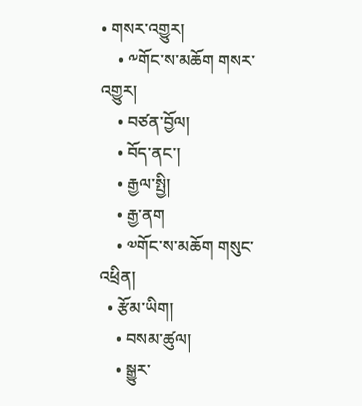• གསར་འགྱུར།
    • ༸གོང་ས་མཆོག གསར་འགྱུར།
    • བཙན་བྱོལ།
    • བོད་ནང་།
    • རྒྱལ་སྤྱི།
    • རྒྱ་ནག
    • ༧གོང་ས་མཆོག གསུང་འཕྲིན།
  • རྩོམ་ཡིག།
    • བསམ་ཚུལ།
    • སྒྱུར་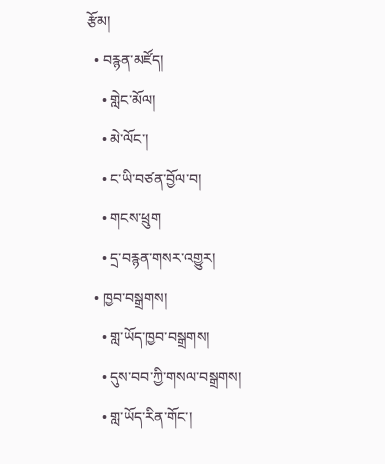རྩོམ།
  • བརྙན་མཛོད།
    • གླེང་མོལ།
    • མེ་ལོང་།
    • ང་ཡི་བཙན་བྱོལ་བ།
    • གངས་ཕྲུག
    • དྲ་བརྙན་གསར་འགྱུར།
  • ཁྱབ་བསྒྲགས།
    • གླ་ཡོད་ཁྱབ་བསྒྲགས།
    • དུས་བབ་ཀྱི་གསལ་བསྒྲགས།
    • གླ་ཡོད་རིན་གོང་།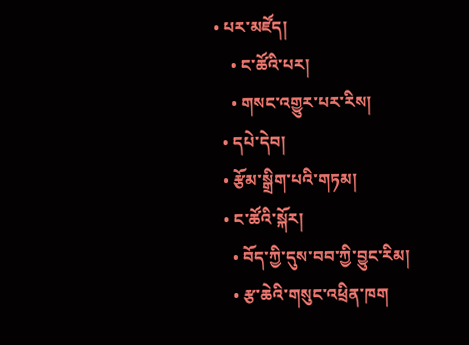• པར་མཛོད།
    • ང་ཚོའི་པར།
    • གསང་འགྱུར་པར་རིས།
  • དཔེ་དེབ།
  • རྩོམ་སྒྲིག་པའི་གཏམ།
  • ང་ཚོའི་སྐོར།
    • བོད་ཀྱི་དུས་བབ་ཀྱི་བྱུང་རིམ།
    • རྩ་ཆེའི་གསུང་འཕྲིན་ཁག